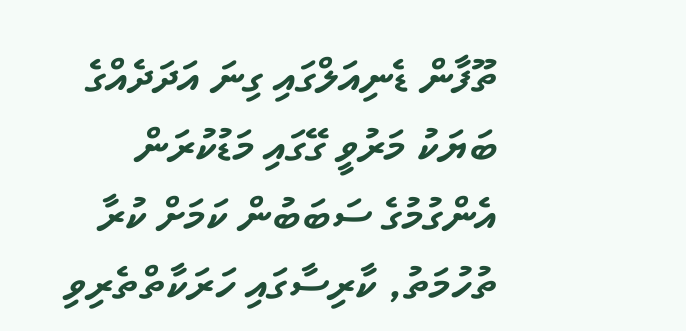ތޫފާން ޑެނިއަލްގައި ގިނަ އަދަދެއްގެ ބަޔަކު މަރުވީ ގޭގައި މަޑުކުރަން އެންގުމުގެ ސަބަބުން ކަމަށް ކުރާ ތުހުމަތު, ކާރިސާގައި ހަރަކާތްތެރިވި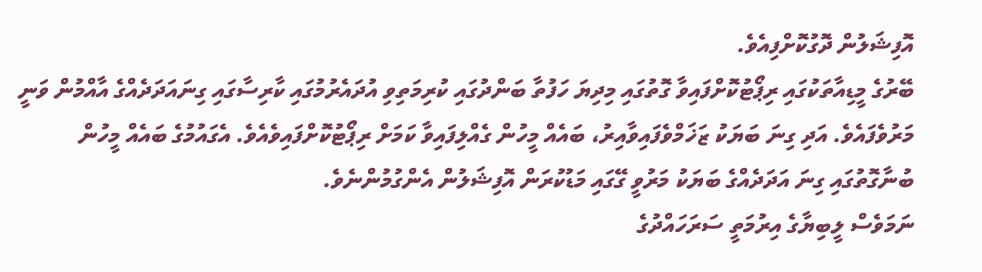އޮފިޝަލުން ދޮގުކޮށްފިއެވެ.
ބޭރުގެ މީޑިއާތަކުގައި ރިޕޯޓުކޮށްފައިވާ ގޮތުގައި މިދިޔަ ހަފުތާ ބަންދުގައި ކުރިމަތިވި އުދައެރުމުގައި ކާރިސާގައި ގިނައަދަދެއްގެ އާއްމުން ވަނީ މަރުވެފައެވެ. އަދި ގިނަ ބަޔަކު ޒަޚަމްވެފައިވާއިރު، ބައެއް މީހުން ގެއްލިފައިވާ ކަމަށް ރިޕޯޓުކޮށްފައިވެއެވެ. އެގައުމުގެ ބައެއް މީހުން ބުނާގޮތުގައި ގިނަ އަދަދެއްގެ ބަޔަކު މަރުވީ ގޭގައި މަޑުކުރަން އޮފިޝަލުން އެންގުމުންނެވެ.
ނަމަވެސް ލީބިޔާގެ އިރުމަތީ ސަރަހައްދުގެ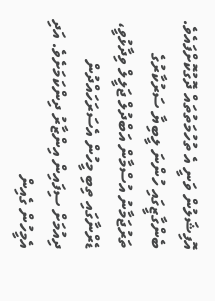އޮފިޝަލުން ވަނީ އެ ތުހުމަތުތައް ދޮގުކޮށްފައެވެ.
ބެންގާޒީގައި ހުންނަ ލީބިޔާ ސަރުކާރުގެ ތަރުޖަމާނު އުސްމާން އަބްދުލް ޖަލީލް ވިދާޅުވީ، ޑެރްނާގައި ތިބި މީހުން އެސަރަހައްދުން ދިއުމަށް ސިފައިން އިންޒާރު ދިންކަމަށެވެ. އަދި އެމީހުން ގެއިން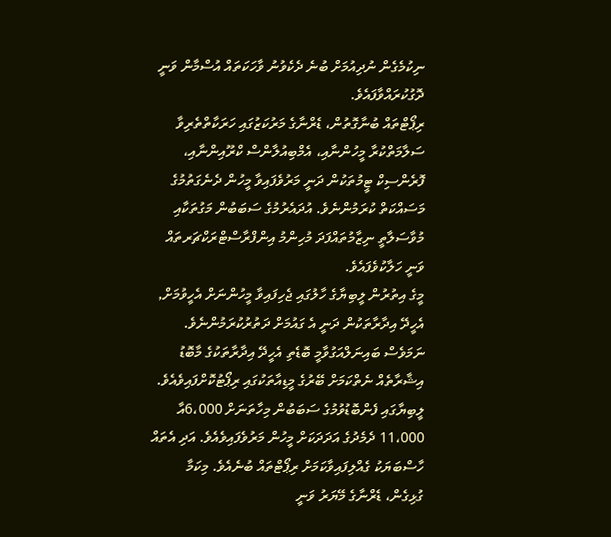ނިކުމެގެން ނުދިއުމަށް ބުނެ ދެކެވުނު ވާހަކަތައް އުސްމާން ވަނީ ދޮގުކުރައްވާފައެވެ.
ރިޕޯޓްތައް ބުނާގޮތުން، ޑެރްނާގެ މަރުކަޒުގައި ހަރަކާތްތެރިވާ ސަލާމަތްކުރާ މީހުންނާއި، އެމްބިއުލާންސް ކްރޫއިންނާއި، ފޮރެންސިކް ޓީމުތަކުން ދަނީ މަރުވެފައިވާ މީހުން ދެނެގަތުމުގެ މަސައްކަތް ކުރަމުންނެވެ. އުދައެރުމުގެ ސަބަބުން މަގުތަކާއި މުވާސަލާތީ ނިޒާމުތައްފަދަ މުހިންމު އިންފްރާސްޓްރަކްޗަރތައް ވަނީ ހަލާކުވެފައެވެ.
މީގެ އިތުރުން ލީބިޔާގެ ހާލުގައި ޖެހިފައިވާ މީހުންނަށް އެހީވުމަށް, އެހީދޭ އިދާރާތަކުން ދަނީ އެ ގައުމަށް ދަތުރުކުރަމުންނެވެ. ނަމަވެސް ބައިނަލްއަގުވާމީ ބޮޑެތި އެހީދޭ އިދާރާތަކުގެ މާބޮޑު އިޝާރާތެއް ނެތްކަމަށް ބޭރުގެ މީޑިއާތަކުގައި ރިޕޯޓުކޮށްފައިވެއެވެ.
ލީބިޔާގައި ފެންބޮޑުވުމުގެ ސަބަބުން މިހާތަނަށް 6،000އާ 11،000 ދެމެދުގެ އަދަދަކަށް މީހުން މަރުވެފައިވެއެވެ. އަދި އެތައް ހާސްބަޔަކު ގެއްލިފައިވާކަމަށް ރިޕޯޓްތައް ބުނެއެވެ. މިކަމާ ގުޅިގެން، ޑެރްނާގެ މޭޔަރު ވަނީ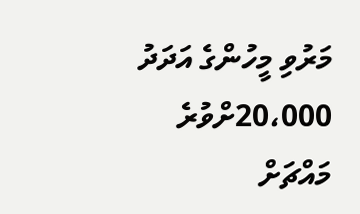މަރުވި މީހުންގެ އަދަދު 20،000ށްވުރެ މައްޗަށް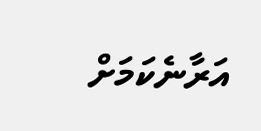އަރާނެކަމަށް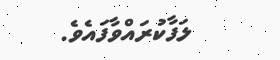ލަފާކުރައްވާފައެވެ.